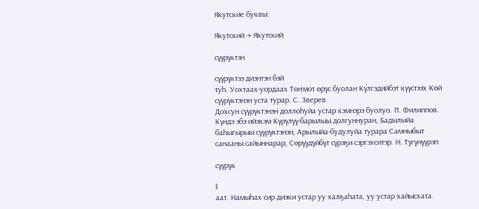Якутские буквы:

Якутский → Якутский

сүүрүктэн

сүүрүктээ диэнтэн бэй
туһ. Уохтаах-уордаах Тоҥмот өрүс буолан Күлгэдийбэт күүстээх Көй сүүрүктэнэн уста турар. С. Зверев
Дохсун сүүрүктэнэн доллоһуйа устар кэмнэрэ буолуо. П. Филиппов. Күндэ эбэ ийэкэм Күрүлүү-барылыы долгуннуран, Бадылыйа баһыгырыы сүүрүктэнэн, Арылыйа-будулуйа турара Самныбыт санааны сайыннарар, Сөрүүдүйбүт сүрэҕи сэргэхситэр. Н. Түгүнүүрэп

сүүрүк

I
аат. Намыһах сир диэки устар уу халҕаһата, уу устар хайысхата.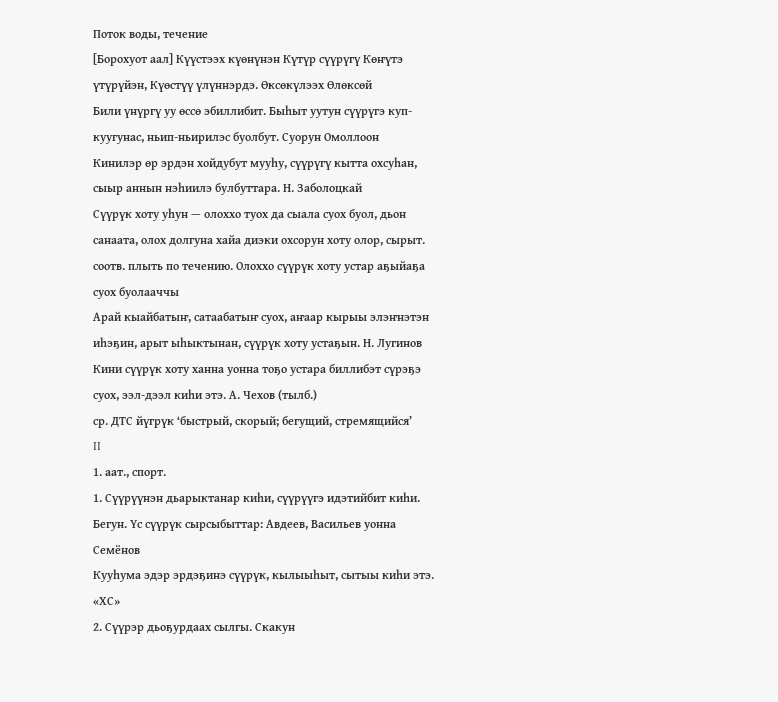Поток воды, течение
[Борохуот аал] Күүстээх күөнүнэн Күтүр сүүрүгү Көҥүтэ үтүрүйэн, Күөстүү үлүннэрдэ. Өксөкүлээх Өлөксөй
Били үнүргү уу өссө эбиллибит. Быһыт уутун сүүрүгэ куп-куугунас, ньип-ньирилэс буолбут. Суорун Омоллоон
Кинилэр өр эрдэн хойдубут мууһу, сүүрүгү кытта охсуһан, сыыр аннын нэһиилэ булбуттара. Н. Заболоцкай
Сүүрүк хоту уһун — олоххо туох да сыала суох буол, дьон санаата, олох долгуна хайа диэки охсорун хоту олор, сырыт. соотв. плыть по течению. Олоххо сүүрүк хоту устар аҕыйаҕа суох буолааччы
Арай кыайбатыҥ, сатаабатыҥ суох, аҥаар кырыы элэҥнэтэн иһэҕин, арыт ыһыктынан, сүүрүк хоту устаҕын. Н. Лугинов
Кини сүүрүк хоту ханна уонна тоҕо устара биллибэт сүрэҕэ суох, ээл-дээл киһи этэ. А. Чехов (тылб.)
ср. ДТС йүгрүк ‘быстрый, скорый; бегущий, стремящийся’
II
1. аат., спорт.
1. Сүүрүүнэн дьарыктанар киһи, сүүрүүгэ идэтийбит киһи. Бегун. Үс сүүрүк сырсыбыттар: Авдеев, Васильев уонна Семёнов
Кууһума эдэр эрдэҕинэ сүүрүк, кылыыһыт, сытыы киһи этэ. «ХС»
2. Сүүрэр дьоҕурдаах сылгы. Скакун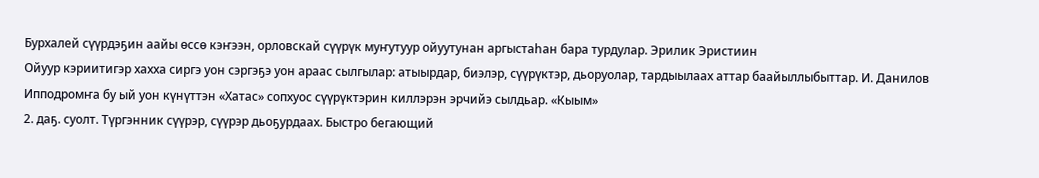Бурхалей сүүрдэҕин аайы өссө кэҥээн, орловскай сүүрүк муҥутуур ойуутунан аргыстаһан бара турдулар. Эрилик Эристиин
Ойуур кэриитигэр хахха сиргэ уон сэргэҕэ уон араас сылгылар: атыырдар, биэлэр, сүүрүктэр, дьоруолар, тардыылаах аттар баайыллыбыттар. И. Данилов
Ипподромҥа бу ый уон күнүттэн «Хатас» сопхуос сүүрүктэрин киллэрэн эрчийэ сылдьар. «Кыым»
2. даҕ. суолт. Түргэнник сүүрэр, сүүрэр дьоҕурдаах. Быстро бегающий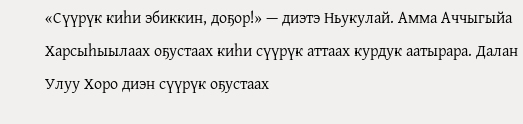«Сүүрүк киһи эбиккин, доҕор!» — диэтэ Ньукулай. Амма Аччыгыйа
Харсыһыылаах оҕустаах киһи сүүрүк аттаах курдук аатырара. Далан
Улуу Хоро диэн сүүрүк оҕустаах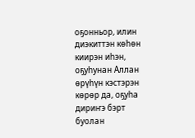оҕонньор, илин диэкиттэн көһөн киирэн иһэн, оҕуһунан Аллан өрүһүн кэстэрэн көрөр да, оҕуһа дириҥэ бэрт буолан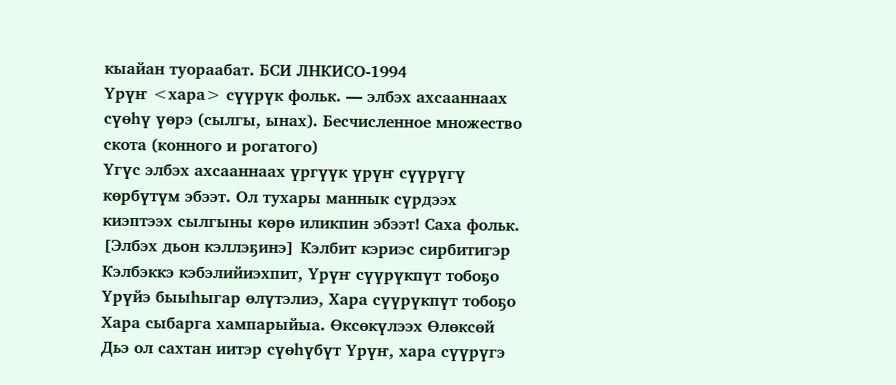кыайан туораабат. БСИ ЛНКИСО-1994
Үрүҥ <хара> сүүрүк фольк. — элбэх ахсааннаах сүөһү үөрэ (сылгы, ынах). Бесчисленное множество скота (конного и рогатого)
Үгүс элбэх ахсааннаах үргүүк үрүҥ сүүрүгү көрбүтүм эбээт. Ол тухары маннык сүрдээх киэптээх сылгыны көрө иликпин эбээт! Саха фольк. [Элбэх дьон кэллэҕинэ] Кэлбит кэриэс сирбитигэр Кэлбэккэ кэбэлийиэхпит, Үрүҥ сүүрүкпүт тобоҕо Үрүйэ быыһыгар өлүтэлиэ, Хара сүүрүкпүт тобоҕо Хара сыбарга хампарыйыа. Өксөкүлээх Өлөксөй
Дьэ ол сахтан иитэр сүөһүбүт Үрүҥ, хара сүүрүгэ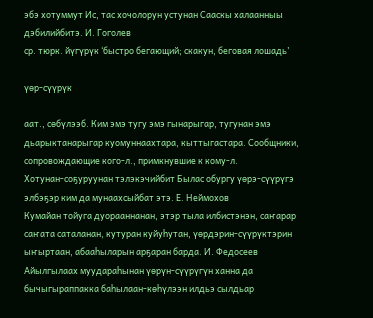эбэ хотуммут Ис, тас хочолорун устунан Сааскы халаанныы дэбилийбитэ. И. Гоголев
ср. тюрк. йүгүрүк ‘быстро бегающий; скакун, беговая лошадь’

үөр-сүүрүк

аат., сөбүлээб. Ким эмэ тугу эмэ гынарыгар, тугунан эмэ дьарыктанарыгар куомуннаахтара, кыттыгастара. Сообщники, сопровождающие кого-л., примкнувшие к кому-л.
Хотунан-соҕуруунан тэлэкэчийбит Былас обургу үөрэ-сүүрүгэ элбэҕэр ким да мунаахсыйбат этэ. Е. Неймохов
Кумайан тойуга дуорааннанан, этэр тыла илбистэнэн, саҥарар саҥата саталанан, кутуран куйуһутан, үөрдэрин-сүүрүктэрин ыҥыртаан, абааһыларын арҕаран барда. И. Федосеев
Айылгылаах муудараһынан үөрүн-сүүрүгүн ханна да бычыгыраппакка баһылаан-көһүлээн илдьэ сылдьар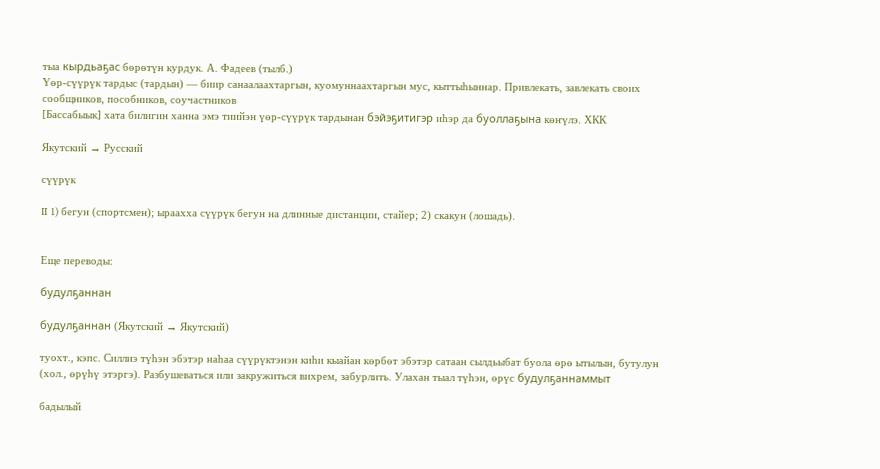тыа кырдьаҕас бөрөтүн курдук. А. Фадеев (тылб.)
Үөр-сүүрүк тардыс (тардын) — биир санаалаахтаргын, куомуннаахтаргын мус, кыттыһыннар. Привлекать, завлекать своих сообщников, пособников, соучастников
[Бассабыык] хата билигин ханна эмэ тиийэн үөр-сүүрүк тардынан бэйэҕитигэр иһэр да буоллаҕына көҥүлэ. ХКК

Якутский → Русский

сүүрүк

II 1) бегун (спортсмен); ыраахха сүүрүк бегун на длинные дистанции, стайер; 2) скакун (лошадь).


Еще переводы:

будулҕаннан

будулҕаннан (Якутский → Якутский)

туохт., кэпс. Силлиэ түһэн эбэтэр наһаа сүүрүктэнэн киһи кыайан көрбөт эбэтэр сатаан сылдьыбат буола өрө ытылын, бутулун (хол., өрүһү этэргэ). Разбушеваться или закружиться вихрем, забурлить. Улахан тыал түһэн, өрүс будулҕаннаммыт

бадылый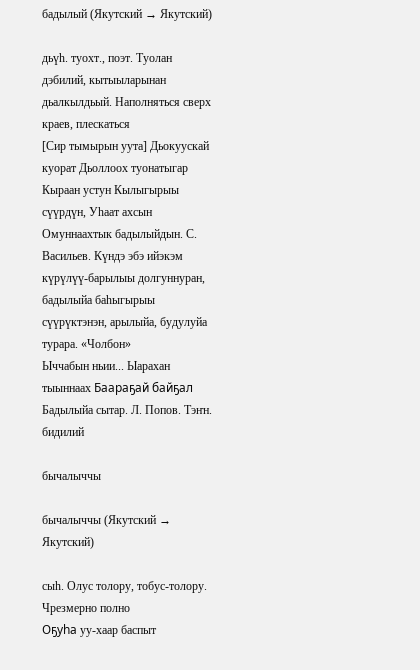бадылый (Якутский → Якутский)

дьүһ. туохт., поэт. Туолан дэбилий, кытыыларынан дьалкылдьый. Наполняться сверх краев, плескаться
[Сир тымырын уута] Дьокуускай куорат Дьоллоох туонатыгар Кыраан устун Кылыгырыы сүүрдүн, Уһаат ахсын Омуннаахтык бадылыйдын. С. Васильев. Күндэ эбэ ийэкэм күрүлүү-барылыы долгуннуран, бадылыйа баһыгырыы сүүрүктэнэн, арылыйа, будулуйа турара. «Чолбон»
Ыччабын ньии... Ыарахан тыыннаах Баараҕай байҕал Бадылыйа сытар. Л. Попов. Тэҥн. бидилий

бычалыччы

бычалыччы (Якутский → Якутский)

сыһ. Олус толору, тобус-толору. Чрезмерно полно
Оҕуһа уу-хаар баспыт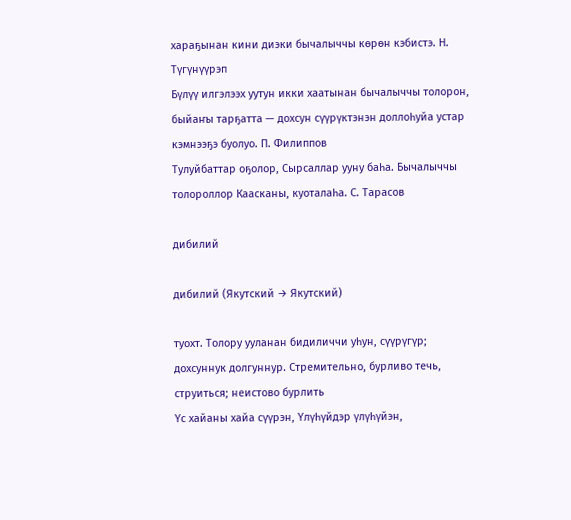хараҕынан кини диэки бычалыччы көрөн кэбистэ. Н. Түгүнүүрэп
Бүлүү илгэлээх уутун икки хаатынан бычалыччы толорон, быйаҥы тарҕатта — дохсун сүүрүктэнэн доллоһуйа устар кэмнээҕэ буолуо. П. Филиппов
Тулуйбаттар оҕолор, Сырсаллар ууну баһа. Бычалыччы толороллор Каасканы, куоталаһа. С. Тарасов

дибилий

дибилий (Якутский → Якутский)

туохт. Толору ууланан бидиличчи уһун, сүүрүгүр; дохсуннук долгуннур. Стремительно, бурливо течь, струиться; неистово бурлить
Үс хайаны хайа сүүрэн, Үлүһүйдэр үлүһүйэн,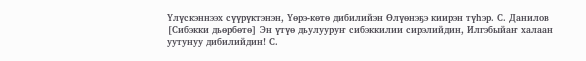Үлүскэннээх сүүрүктэнэн, Үөрэ-көтө дибилийэн Өлүөнэҕэ киирэн түһэр. С. Данилов
[Сибэкки дьөрбөтө] Эн үтүө дьулууруҥ сибэккилии сирэлийдин, Илгэбыйаҥ халаан уутунуу дибилийдин! С.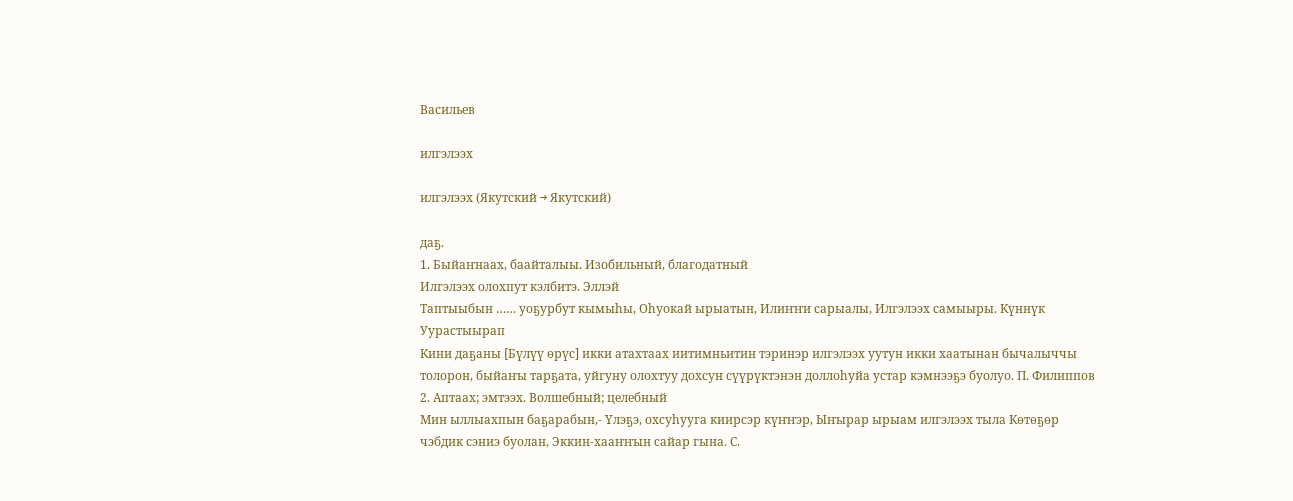Васильев

илгэлээх

илгэлээх (Якутский → Якутский)

даҕ.
1. Быйаҥнаах, баайталыы. Изобильный, благодатный
Илгэлээх олохпут кэлбитэ. Эллэй
Таптыыбын …… уоҕурбут кымыһы, Оһуокай ырыатын, Илиҥҥи сарыалы, Илгэлээх самыыры. Күннүк Уурастыырап
Кини даҕаны [Бүлүү өрүс] икки атахтаах иитимньитин тэринэр илгэлээх уутун икки хаатынан бычалыччы толорон, быйаҥы тарҕата, уйгуну олохтуу дохсун сүүрүктэнэн доллоһуйа устар кэмнээҕэ буолуо. П. Филиппов
2. Аптаах; эмтээх. Волшебный; целебный
Мин ыллыахпын баҕарабын,- Үлэҕэ, охсуһууга киирсэр күҥҥэр, Ыҥырар ырыам илгэлээх тыла Көтөҕөр чэбдик сэниэ буолан, Эккин-хааҥҥын сайар гына. С.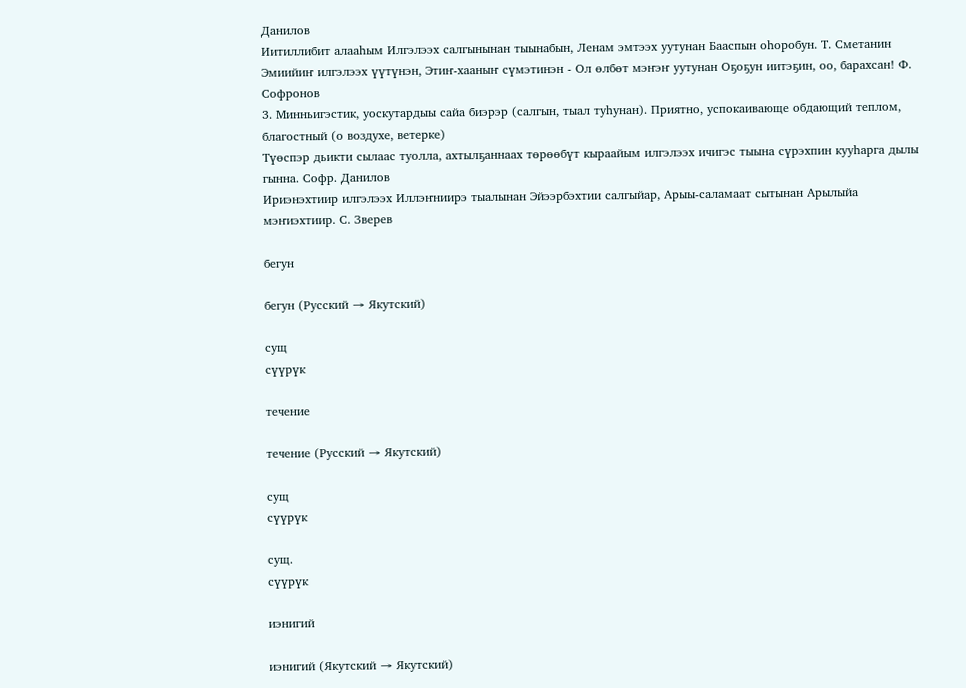Данилов
Иитиллибит алааһым Илгэлээх салгынынан тыынабын, Ленам эмтээх уутунан Бааспын оһоробун. Т. Сметанин
Эмиийиҥ илгэлээх үүтүнэн, Этиҥ-хааныҥ сүмэтинэн - Ол өлбөт мэҥэҥ уутунан Оҕоҕун иитэҕин, оо, барахсан! Ф. Софронов
3. Минньигэстик, уоскутардыы сайа биэрэр (салгын, тыал туһунан). Приятно, успокаивающе обдающий теплом, благостный (о воздухе, ветерке)
Түөспэр дьикти сылаас туолла, ахтылҕаннаах төрөөбүт кыраайым илгэлээх ичигэс тыына сүрэхпин кууһарга дылы гынна. Софр. Данилов
Ириэнэхтиир илгэлээх Иллэҥниирэ тыалынан Эйээрбэхтии салгыйар, Арыы-саламаат сытынан Арылыйа мэҥиэхтиир. С. Зверев

бегун

бегун (Русский → Якутский)

сущ
сүүрүк

течение

течение (Русский → Якутский)

сущ
сүүрүк

сущ.
сүүрүк

иэнигий

иэнигий (Якутский → Якутский)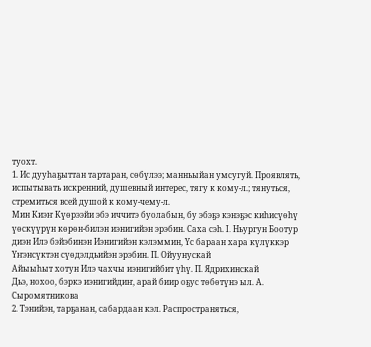туохт.
1. Ис дууһаҕыттан тартаран, сөбүлээ; манньыйан умсугуй. Проявлять, испытывать искренний, душевный интерес, тягу к кому-л.; тянуться, стремиться всей душой к кому-чему-л.
Мин Киэҥ Күөрээйи эбэ иччитэ буолабын, бу эбэҕэ кэнэҕэс киһисүөһү үөскүүрүн көрөн-билэн иэнигийэн эрэбин. Саха сэһ. I. Ньургун Боотур диэн Илэ бэйэбинэн Иэнигийэн кэлэммин, Үс бараан хара күлүккэр Үҥэнсүктэн сүөдэлдьийэн эрэбин. П. Ойуунускай
Айыыһыт хотун Илэ чахчы иэнигийбит үһү. П. Ядрихинскай
Дьэ, нохоо, бэркэ иэнигийдиҥ, арай биир оҕус төбөтүнэ ыл. А. Сыромятникова
2. Тэнийэн, тарҕанан, сабардаан кэл. Распространяться,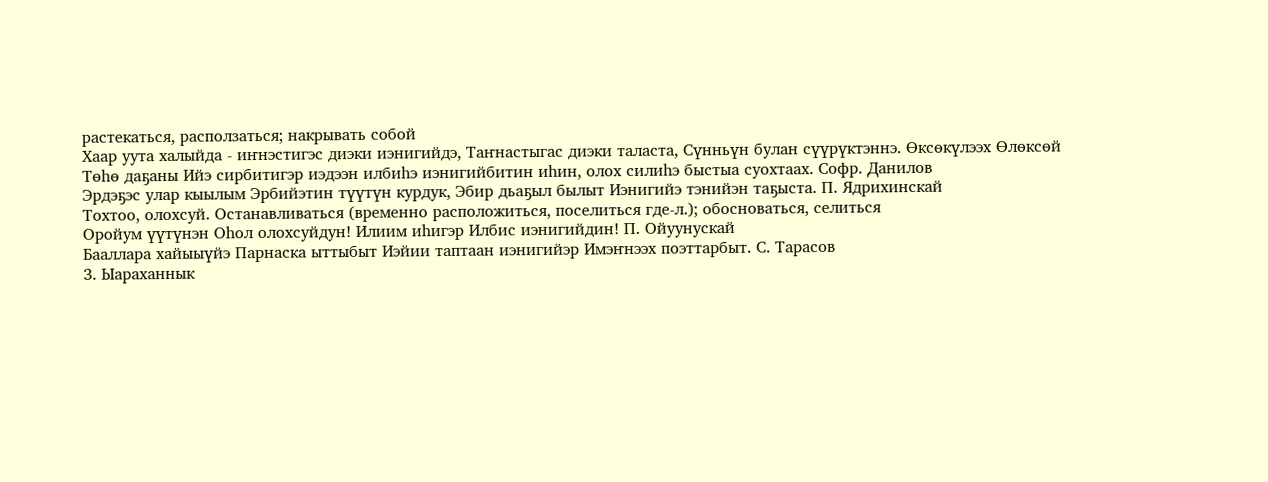растекаться, расползаться; накрывать собой
Хаар уута халыйда - иҥнэстигэс диэки иэнигийдэ, Таҥнастыгас диэки таласта, Сүнньүн булан сүүрүктэннэ. Өксөкүлээх Өлөксөй
Төһө даҕаны Ийэ сирбитигэр иэдээн илбиһэ иэнигийбитин иһин, олох силиһэ быстыа суохтаах. Софр. Данилов
Эрдэҕэс улар кыылым Эрбийэтин түүтүн курдук, Эбир дьаҕыл былыт Иэнигийэ тэнийэн таҕыста. П. Ядрихинскай
Тохтоо, олохсуй. Останавливаться (временно расположиться, поселиться где-л.); обосноваться, селиться
Оройум үүтүнэн Оһол олохсуйдун! Илиим иһигэр Илбис иэнигийдин! П. Ойуунускай
Бааллара хайыыүйэ Парнаска ыттыбыт Иэйии таптаан иэнигийэр Имэҥнээх поэттарбыт. С. Тарасов
3. Ыараханнык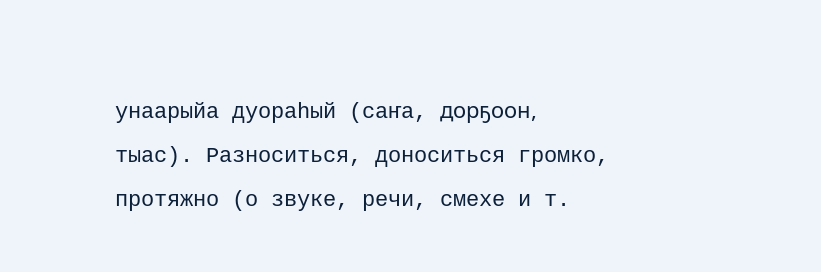унаарыйа дуораһый (саҥа, дорҕоон, тыас). Разноситься, доноситься громко, протяжно (о звуке, речи, смехе и т.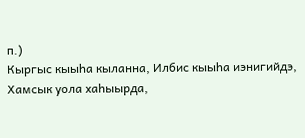п.)
Кыргыс кыыһа кыланна, Илбис кыыһа иэнигийдэ, Хамсык уола хаһыырда,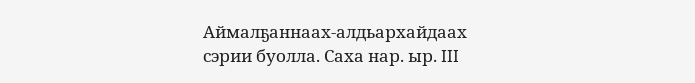Аймалҕаннаах-алдьархайдаах сэрии буолла. Саха нар. ыр. III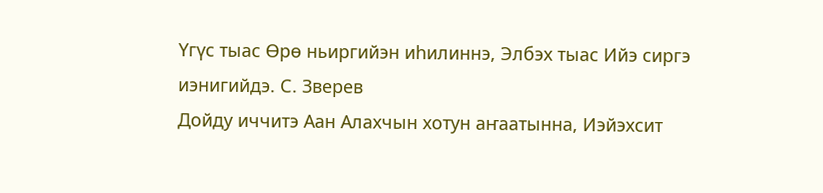Үгүс тыас Өрө ньиргийэн иһилиннэ, Элбэх тыас Ийэ сиргэ иэнигийдэ. С. Зверев
Дойду иччитэ Аан Алахчын хотун аҥаатынна, Иэйэхсит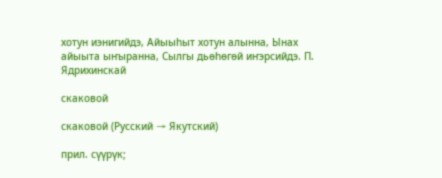хотун иэнигийдэ, Айыыһыт хотун алынна, Ынах айыыта ыҥыранна, Сылгы дьөһөгөй иҥэрсийдэ. П. Ядрихинскай

скаковой

скаковой (Русский → Якутский)

прил. сүүрүк;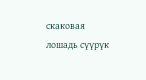скаковая лошадь сүүрүк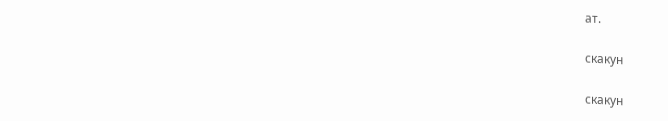ат.

скакун

скакун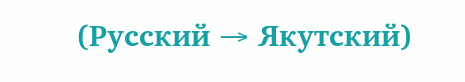(Русский → Якутский)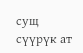сущ
сүүрүк ат